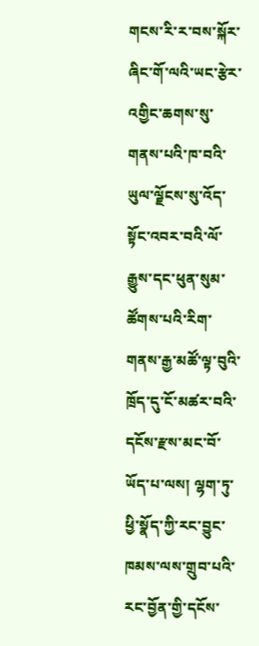གངས་རི་ར་བས་སྐོར་ཞིང་གོ་ལའི་ཡང་རྩེར་འགྱིང་ཆགས་སུ་གནས་པའི་ཁ་བའི་ཡུལ་ལྗོངས་སུ་འོད་སྟོང་འབར་བའི་ལོ་རྒྱུས་དང་ཕུན་སུམ་ཚོགས་པའི་རིག་གནས་རྒྱ་མཚོ་ལྟ་བུའི་ཁྲོད་དུ་ངོ་མཚར་བའི་དངོས་རྫས་མང་བོ་ཡོད་པ་ལས། ལྷག་ཏུ་ཕྱི་སྣོད་ཀྱི་རང་བྱུང་ཁམས་ལས་གྲུབ་པའི་རང་བྱོན་གྱི་དངོས་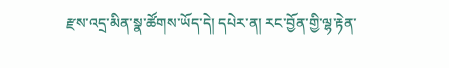རྫས་འདྲ་མིན་སྣ་ཚོགས་ཡོད་དེ། དཔེར་ན། རང་བྱོན་གྱི་ལྷ་རྟེན་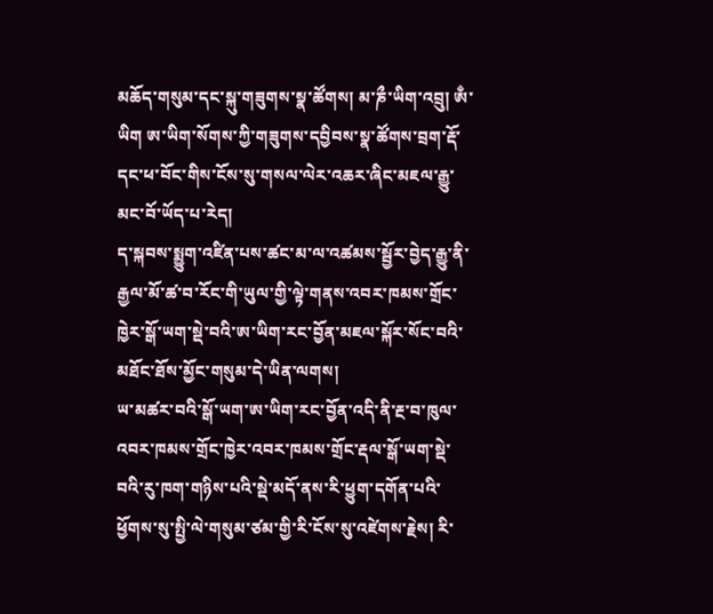མཆོད་གསུམ་དང་སྐུ་གཟུགས་སྣ་ཚོགས། མ་ཎྀ་ཡིག་འབྲུ། ཨྃ་ཡིག ཨ་ཡིག་སོགས་ཀྱི་གཟུགས་དབྱིབས་སྣ་ཚོགས་བྲག་རྡོ་དང་ཕ་བོང་གིས་ངོས་སུ་གསལ་ལེར་འཆར་ཞིང་མཇལ་རྒྱུ་མང་བོ་ཡོད་པ་རེད།
ད་སྐབས་སྨྱུག་འཛིན་པས་ཚང་མ་ལ་འཚམས་སྦྱོར་བྱེད་རྒྱུ་ནི་རྒྱལ་མོ་ཚ་བ་རོང་གི་ཡུལ་གྱི་ལྟེ་གནས་འབར་ཁམས་གྲོང་ཁྱེར་སྒོ་ཡག་སྡེ་བའི་ཨ་ཡིག་རང་བྱོན་མཇལ་སྐོར་སོང་བའི་མཐོང་ཐོས་མྱོང་གསུམ་དེ་ཡིན་ལགས།
ཡ་མཚར་བའི་སྒོ་ཡག་ཨ་ཡིག་རང་བྱོན་འདི་ནི་རྔ་བ་ཁུལ་འབར་ཁམས་གྲོང་ཁྱེར་འབར་ཁམས་གྲོང་རྡལ་སྒོ་ཡག་སྡེ་བའི་རུ་ཁག་གཉིས་པའི་སྡེ་མདོ་ནས་རི་ཕྱུག་དགོན་པའི་ཕྱོགས་སུ་སྤྱི་ལེ་གསུམ་ཙམ་གྱི་རི་ངོས་སུ་འཛེགས་རྗེས། རི་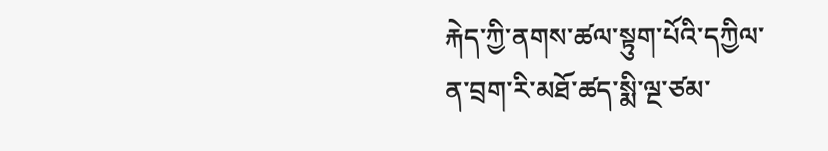རྐེད་ཀྱི་ནགས་ཚལ་སྟུག་པོའི་དཀྱིལ་ན་བྲག་རི་མཐོ་ཚད་སྨི་ལྔ་ཙམ་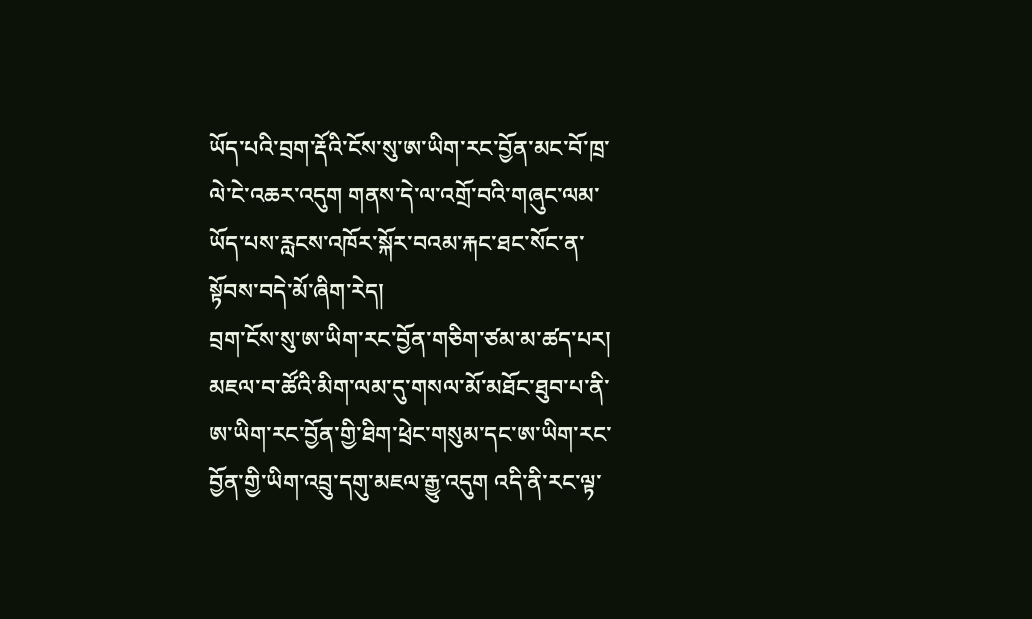ཡོད་པའི་བྲག་རྡོའི་ངོས་སུ་ཨ་ཡིག་རང་བྱོན་མང་བོ་ཁྲ་ལེ་ངེ་འཆར་འདུག གནས་དེ་ལ་འགྲོ་བའི་གཞུང་ལམ་ཡོད་པས་རླངས་འཁོར་སྐོར་བའམ་རྐང་ཐང་སོང་ན་སྟོབས་བདེ་མོ་ཞིག་རེད།
བྲག་ངོས་སུ་ཨ་ཡིག་རང་བྱོན་གཅིག་ཙམ་མ་ཚད་པར། མཇལ་བ་ཚོའི་མིག་ལམ་དུ་གསལ་མོ་མཐོང་ཐུབ་པ་ནི་ཨ་ཡིག་རང་བྱོན་གྱི་ཐིག་ཕྲེང་གསུམ་དང་ཨ་ཡིག་རང་བྱོན་གྱི་ཡིག་འབྲུ་དགུ་མཇལ་རྒྱུ་འདུག འདི་ནི་རང་ལྟ་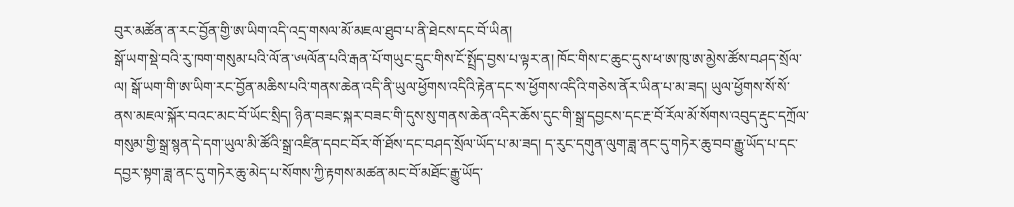བུར་མཚོན་ན་རང་བྱོན་གྱི་ཨ་ཡིག་འདི་འདྲ་གསལ་མོ་མཇལ་ཐུབ་པ་ནི་ཐེངས་དང་བོ་ཡིན།
སྒོ་ཡག་སྡེ་བའི་རུ་ཁག་གསུམ་པའི་ལོ་ན་༦༥ལོན་པའི་རྒན་པོ་གཡུང་དྲུང་གིས་ངོ་སྤྲོད་བྱས་པ་ལྟར་ན། ཁོང་གིས་ང་ཆུང་དུས་ཕ་ཨ་ཁུ་ཨ་མྱེས་ཚོས་བཤད་སྲོལ་ལ། སྒོ་ཡག་གི་ཨ་ཡིག་རང་བྱོན་མཆིས་པའི་གནས་ཆེན་འདི་ནི་ཡུལ་ཕྱོགས་འདིའི་རྟེན་དང་ས་ཕྱོགས་འདིའི་གཅེས་ནོར་ཡིན་པ་མ་ཟད། ཡུལ་ཕྱོགས་སོ་སོ་ནས་མཇལ་སྐོར་བའང་མང་བོ་ཡོང་སྲིད། ཉིན་བཟང་སྐར་བཟང་གི་དུས་སུ་གནས་ཆེན་འདིར་ཆོས་དུང་གི་སྒྲ་དབྱངས་དང་རྔ་བོ་རོལ་མོ་སོགས་འབུད་རྡུང་དཀྲོལ་གསུམ་གྱི་སྒྲ་སྙན་དེ་དག་ཡུལ་མི་ཚོའི་སྒྲ་འཛིན་དབང་བོར་གོ་ཐོས་དང་བཤད་སྲོལ་ཡོད་པ་མ་ཟད། ད་རུང་དགུན་ལུག་ཟླ་ནང་དུ་གཏེར་ཆུ་བབ་རྒྱུ་ཡོད་པ་དང་དབྱར་སྟག་ཟླ་ནང་དུ་གཏེར་ཆུ་མེད་པ་སོགས་ཀྱི་རྟགས་མཚན་མང་བོ་མཐོང་རྒྱུ་ཡོད་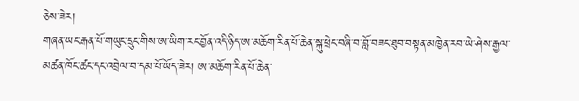ཅེས་ཟེར།
གཞན་ཡང་རྒན་པོ་གཡུང་དྲུང་གིས་ཨ་ཡིག་རང་བྱོན་འདི་ཉིད་ཨ་མཆོག་རིན་པོ་ཆེན་སྐུ་ཕྲེང་བཞི་བ་བློ་བཟང་ཐུབ་བསྟན་མཁྱེན་རབ་ཡེ་ཤེས་རྒྱལ་མཚན་ཁོང་ཚང་དང་འབྲེལ་བ་དམ་པོ་ཡོད་ཟེར། ཨ་མཆོག་རིན་པོ་ཆེན་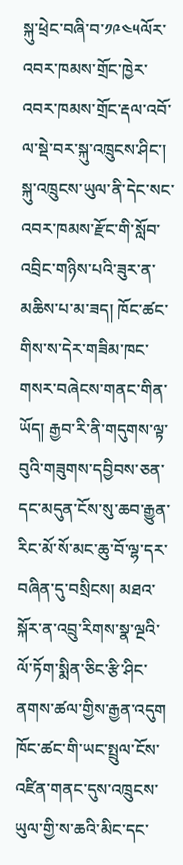སྐུ་ཕྲེང་བཞི་བ་༡༩༤༥ལོར་འབར་ཁམས་གྲོང་ཁྱེར་འབར་ཁམས་གྲོང་རྡལ་འབོ་ལ་སྡེ་བར་སྐུ་འཁྲུངས་ཤིང་། སྐུ་འཁྲུངས་ཡུལ་ནི་དེང་སང་འབར་ཁམས་རྫོང་གི་སློབ་འབྲིང་གཉིས་པའི་ཟུར་ན་མཆིས་པ་མ་ཟད། ཁོང་ཚང་གིས་ས་དེར་གཟིམ་ཁང་གསར་བཞེངས་གནང་གིན་ཡོད། རྒྱབ་རི་ནི་གདུགས་ལྟ་བུའི་གཟུགས་དབྱིབས་ཅན་དང་མདུན་ངོས་སུ་ཆབ་རྒྱུན་རིང་མོ་སོ་མང་ཆུ་བོ་ལྷ་དར་བཞིན་དུ་བསྲིངས། མཐའ་སྐོར་ན་འབྲུ་རིགས་སྣ་ལྔའི་ལོ་ཏོག་སྨིན་ཅིང་རྩི་ཤིང་ནགས་ཚལ་གྱིས་རྒྱན་འདུག ཁོང་ཚང་གི་ཡང་སྤྲུལ་ངོས་འཛིན་གནང་དུས་འཁྲུངས་ཡུལ་གྱི་ས་ཆའི་མིང་དང་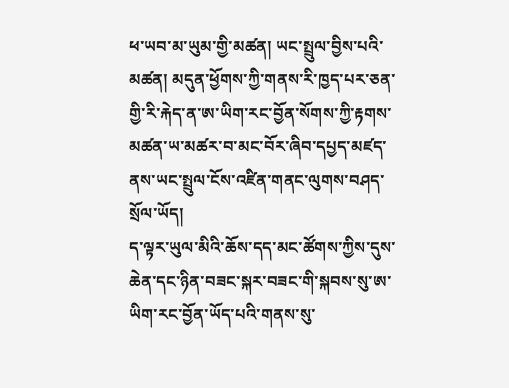ཕ་ཡབ་མ་ཡུམ་གྱི་མཚན། ཡང་སྤྲུལ་བྱིས་པའི་མཚན། མདུན་ཕྱོགས་ཀྱི་གནས་རི་ཁྱད་པར་ཅན་གྱི་རི་རྐེད་ན་ཨ་ཡིག་རང་བྱོན་སོགས་ཀྱི་རྟགས་མཚན་ཡ་མཚར་བ་མང་བོར་ཞིབ་དཔྱད་མཛད་ནས་ཡང་སྤྲུལ་ངོས་འཛིན་གནང་ལུགས་བཤད་སྲོལ་ཡོད།
ད་ལྟར་ཡུལ་མིའི་ཆོས་དད་མང་ཚོགས་ཀྱིས་དུས་ཆེན་དང་ཉིན་བཟང་སྐར་བཟང་གི་སྐབས་སུ་ཨ་ཡིག་རང་བྱོན་ཡོད་པའི་གནས་སུ་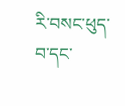རི་བསང་ཕུད་བ་དང་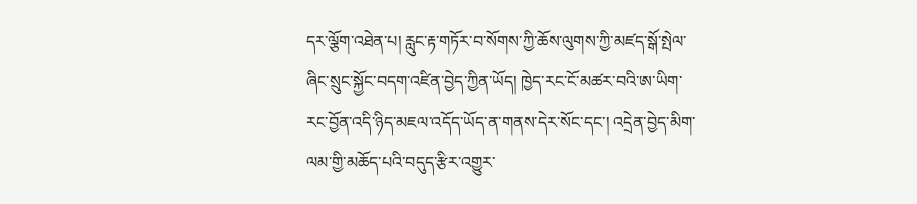དར་ལྕོག་འཐེན་པ། རླུང་རྟ་གཏོར་བ་སོགས་ཀྱི་ཆོས་ལུགས་ཀྱི་མཛད་སྒོ་སྤེལ་ཞིང་སྲུང་སྐྱོང་བདག་འཛིན་བྱེད་ཀྱིན་ཡོད། ཁྱེད་རང་ངོ་མཚར་བའི་ཨ་ཡིག་རང་བྱོན་འདི་ཉིད་མཇལ་འདོད་ཡོད་ན་གནས་དེར་སོང་དང་། འདྲེན་བྱེད་མིག་ལམ་གྱི་མཆོད་པའི་བདུད་རྩིར་འགྱུར་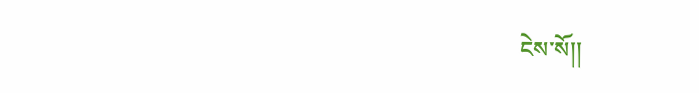ངེས་སོ།།